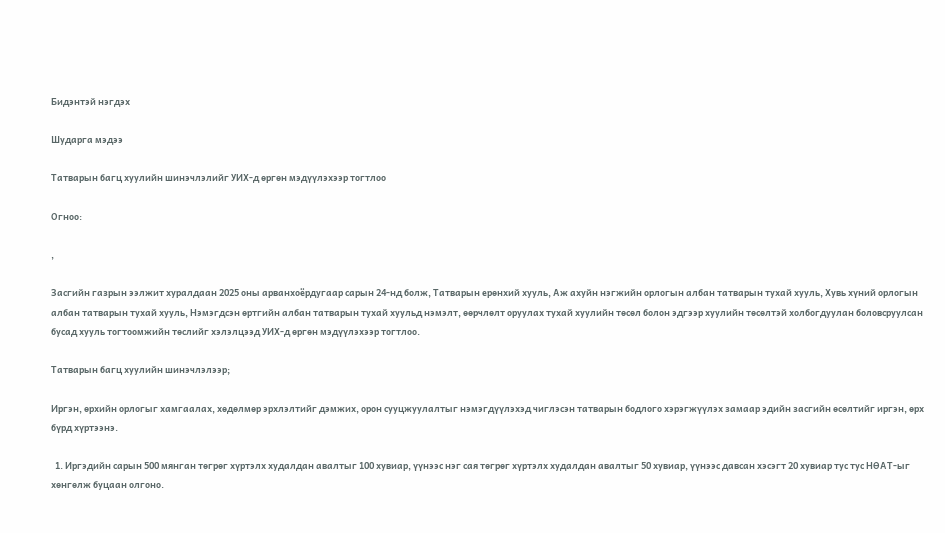Бидэнтэй нэгдэх

Шударга мэдээ

Татварын багц хуулийн шинэчлэлийг УИХ-д өргөн мэдүүлэхээр тогтлоо

Огноо:

,

Засгийн газрын ээлжит хуралдаан 2025 оны арванхоёрдугаар сарын 24-нд болж, Татварын ерөнхий хууль, Аж ахуйн нэгжийн орлогын албан татварын тухай хууль, Хувь хүний орлогын албан татварын тухай хууль, Нэмэгдсэн өртгийн албан татварын тухай хуульд нэмэлт, өөрчлөлт оруулах тухай хуулийн төсөл болон эдгээр хуулийн төсөлтэй холбогдуулан боловсруулсан бусад хууль тогтоомжийн төслийг хэлэлцээд УИХ-д өргөн мэдүүлэхээр тогтлоо.

Татварын багц хуулийн шинэчлэлээр;

Иргэн, өрхийн орлогыг хамгаалах, хөдөлмөр эрхлэлтийг дэмжих, орон сууцжуулалтыг нэмэгдүүлэхэд чиглэсэн татварын бодлого хэрэгжүүлэх замаар эдийн засгийн өсөлтийг иргэн, өрх бүрд хүртээнэ.

  1. Иргэдийн сарын 500 мянган төгрөг хүртэлх худалдан авалтыг 100 хувиар, үүнээс нэг сая төгрөг хүртэлх худалдан авалтыг 50 хувиар, үүнээс давсан хэсэгт 20 хувиар тус тус НӨАТ-ыг хөнгөлж буцаан олгоно.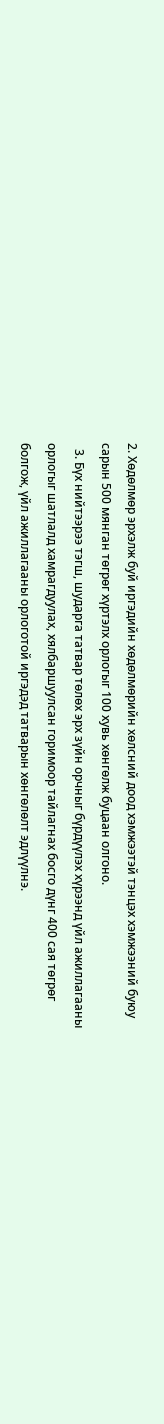2. Хөдөлмөр эрхэлж буй иргэдийн хөдөлмөрийн хөлсний доод хэмжээтэй тэнцэх хэмжээний буюу сарын 500 мянган төгрөг хүртэлх орлогыг 100 хувь хөнгөлж буцаан олгоно.
  3. Бүх нийтээрээ тэгш, шударга татвар төлөх эрх зүйн орчныг бүрдүүлэх хүрээнд үйл ажиллагааны орлогыг шатлалд хамрагдуулах, хялбаршуулсан горимоор тайлагнах босго дүнг 400 сая төгрөг болгож, үйл ажиллагааны орлоготой иргэдэд татварын хөнгөлөлт эдлүүлнэ.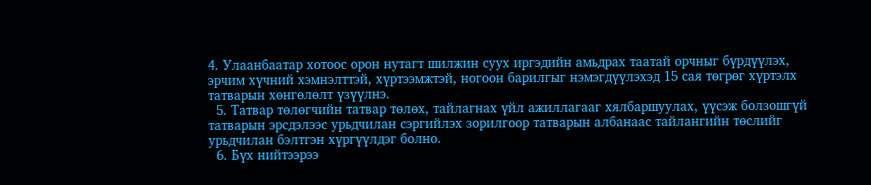4. Улаанбаатар хотоос орон нутагт шилжин суух иргэдийн амьдрах таатай орчныг бүрдүүлэх, эрчим хүчний хэмнэлттэй, хүртээмжтэй, ногоон барилгыг нэмэгдүүлэхэд 15 сая төгрөг хүртэлх татварын хөнгөлөлт үзүүлнэ.
  5. Татвар төлөгчийн татвар төлөх, тайлагнах үйл ажиллагааг хялбаршуулах, үүсэж болзошгүй татварын эрсдэлээс урьдчилан сэргийлэх зорилгоор татварын албанаас тайлангийн төслийг урьдчилан бэлтгэн хүргүүлдэг болно.
  6. Бүх нийтээрээ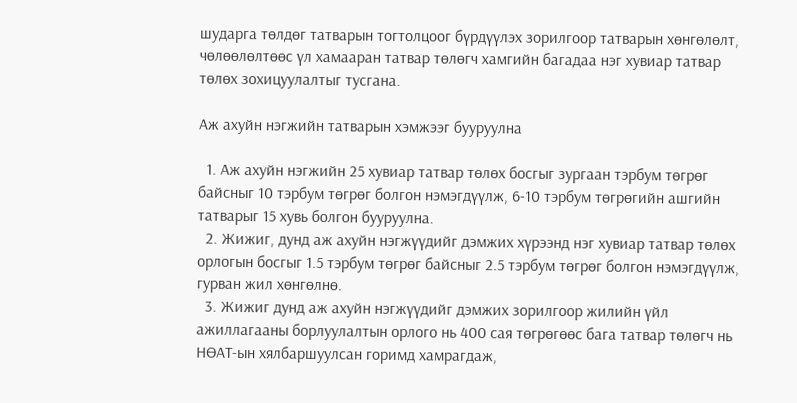шударга төлдөг татварын тогтолцоог бүрдүүлэх зорилгоор татварын хөнгөлөлт, чөлөөлөлтөөс үл хамааран татвар төлөгч хамгийн багадаа нэг хувиар татвар төлөх зохицуулалтыг тусгана.

Аж ахуйн нэгжийн татварын хэмжээг бууруулна

  1. Аж ахуйн нэгжийн 25 хувиар татвар төлөх босгыг зургаан тэрбум төгрөг байсныг 10 тэрбум төгрөг болгон нэмэгдүүлж, 6-10 тэрбум төгрөгийн ашгийн татварыг 15 хувь болгон бууруулна.
  2. Жижиг, дунд аж ахуйн нэгжүүдийг дэмжих хүрээнд нэг хувиар татвар төлөх орлогын босгыг 1.5 тэрбум төгрөг байсныг 2.5 тэрбум төгрөг болгон нэмэгдүүлж, гурван жил хөнгөлнө.
  3. Жижиг дунд аж ахуйн нэгжүүдийг дэмжих зорилгоор жилийн үйл ажиллагааны борлуулалтын орлого нь 400 сая төгрөгөөс бага татвар төлөгч нь НӨАТ-ын хялбаршуулсан горимд хамрагдаж,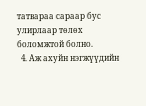татвараа сараар бус улирлаар төлөх боломжтой болно.
  4. Аж ахуйн нэгжүүдийн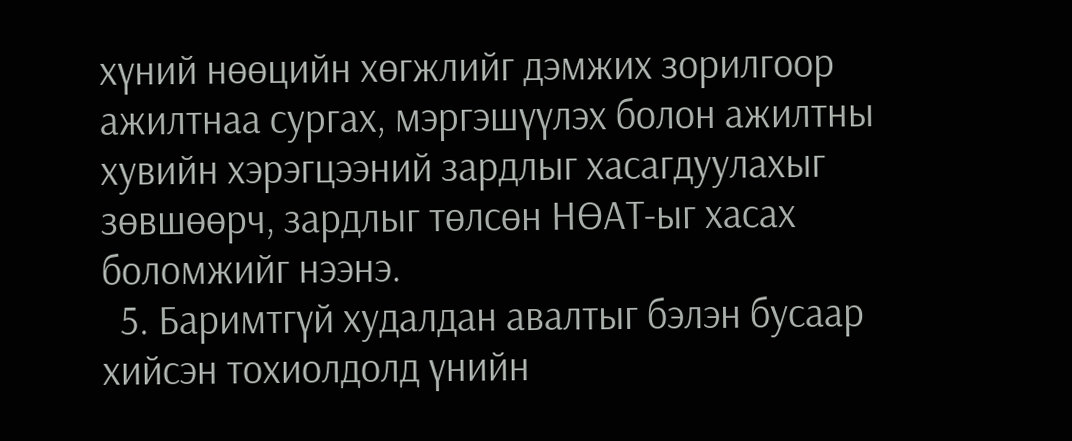хүний нөөцийн хөгжлийг дэмжих зорилгоор ажилтнаа сургах, мэргэшүүлэх болон ажилтны хувийн хэрэгцээний зардлыг хасагдуулахыг зөвшөөрч, зардлыг төлсөн НӨАТ-ыг хасах боломжийг нээнэ.
  5. Баримтгүй худалдан авалтыг бэлэн бусаар хийсэн тохиолдолд үнийн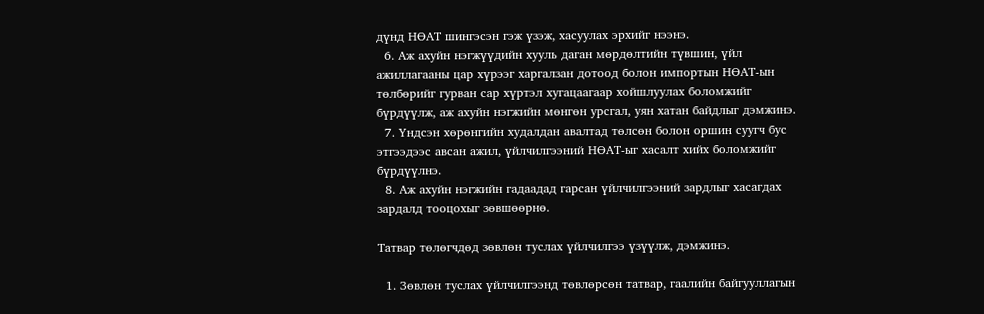дүнд НӨАТ шингэсэн гэж үзэж, хасуулах эрхийг нээнэ.
  6. Аж ахуйн нэгжүүдийн хууль даган мөрдөлтийн түвшин, үйл ажиллагааны цар хүрээг харгалзан дотоод болон импортын НӨАТ-ын төлбөрийг гурван сар хүртэл хугацаагаар хойшлуулах боломжийг бүрдүүлж, аж ахуйн нэгжийн мөнгөн урсгал, уян хатан байдлыг дэмжинэ.
  7. Үндсэн хөрөнгийн худалдан авалтад төлсөн болон оршин суугч бус этгээдээс авсан ажил, үйлчилгээний НӨАТ-ыг хасалт хийх боломжийг бүрдүүлнэ.
  8. Аж ахуйн нэгжийн гадаадад гарсан үйлчилгээний зардлыг хасагдах зардалд тооцохыг зөвшөөрнө.

Татвар төлөгчдөд зөвлөн туслах үйлчилгээ үзүүлж, дэмжинэ.

  1. Зөвлөн туслах үйлчилгээнд төвлөрсөн татвар, гаалийн байгууллагын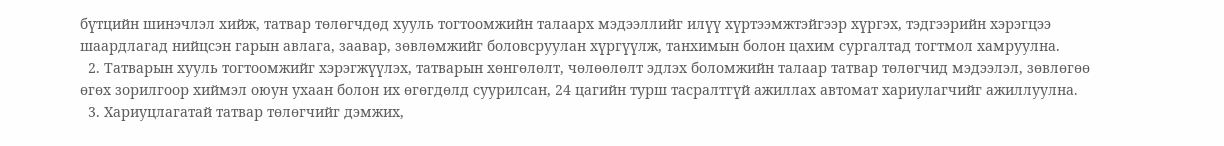бүтцийн шинэчлэл хийж, татвар төлөгчдөд хууль тогтоомжийн талаарх мэдээллийг илүү хүртээмжтэйгээр хүргэх, тэдгээрийн хэрэгцээ шаардлагад нийцсэн гарын авлага, заавар, зөвлөмжийг боловсруулан хүргүүлж, танхимын болон цахим сургалтад тогтмол хамруулна.
  2. Татварын хууль тогтоомжийг хэрэгжүүлэх, татварын хөнгөлөлт, чөлөөлөлт эдлэх боломжийн талаар татвар төлөгчид мэдээлэл, зөвлөгөө өгөх зорилгоор хиймэл оюун ухаан болон их өгөгдөлд суурилсан, 24 цагийн турш тасралтгүй ажиллах автомат хариулагчийг ажиллуулна.
  3. Хариуцлагатай татвар төлөгчийг дэмжих,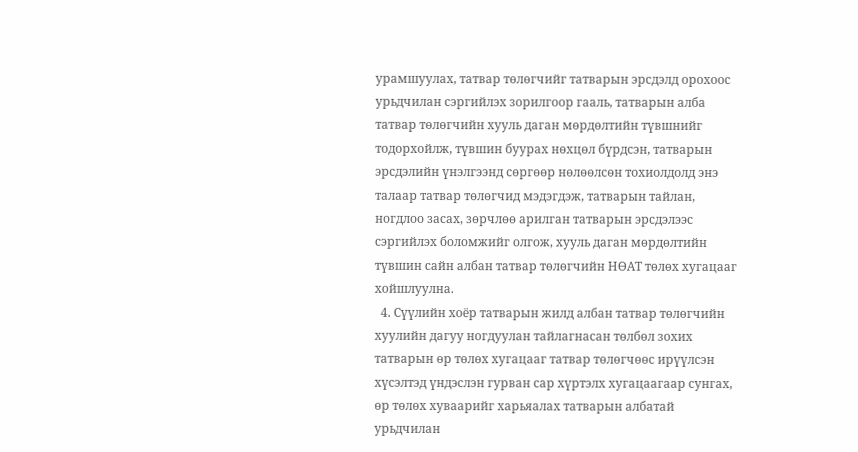урамшуулах, татвар төлөгчийг татварын эрсдэлд орохоос урьдчилан сэргийлэх зорилгоор гааль, татварын алба татвар төлөгчийн хууль даган мөрдөлтийн түвшнийг тодорхойлж, түвшин буурах нөхцөл бүрдсэн, татварын эрсдэлийн үнэлгээнд сөргөөр нөлөөлсөн тохиолдолд энэ талаар татвар төлөгчид мэдэгдэж, татварын тайлан, ногдлоо засах, зөрчлөө арилган татварын эрсдэлээс сэргийлэх боломжийг олгож, хууль даган мөрдөлтийн түвшин сайн албан татвар төлөгчийн НӨАТ төлөх хугацааг хойшлуулна.
  4. Сүүлийн хоёр татварын жилд албан татвар төлөгчийн хуулийн дагуу ногдуулан тайлагнасан төлбөл зохих татварын өр төлөх хугацааг татвар төлөгчөөс ирүүлсэн хүсэлтэд үндэслэн гурван сар хүртэлх хугацаагаар сунгах, өр төлөх хуваарийг харьяалах татварын албатай урьдчилан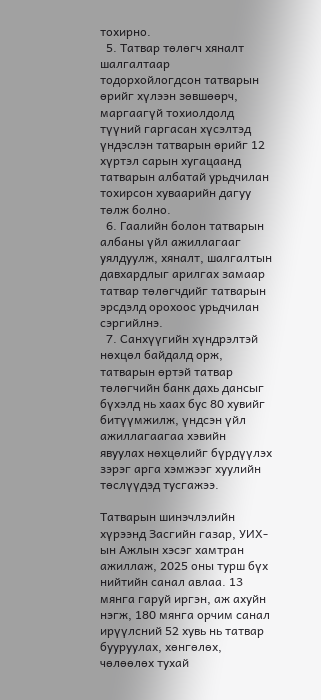тохирно.
  5. Татвар төлөгч хяналт шалгалтаар тодорхойлогдсон татварын өрийг хүлээн зөвшөөрч, маргаагүй тохиолдолд түүний гаргасан хүсэлтэд үндэслэн татварын өрийг 12 хүртэл сарын хугацаанд татварын албатай урьдчилан тохирсон хуваарийн дагуу төлж болно.
  6. Гаалийн болон татварын албаны үйл ажиллагааг уялдуулж, хяналт, шалгалтын давхардлыг арилгах замаар татвар төлөгчдийг татварын эрсдэлд орохоос урьдчилан сэргийлнэ.
  7. Санхүүгийн хүндрэлтэй нөхцөл байдалд орж, татварын өртэй татвар төлөгчийн банк дахь дансыг бүхэлд нь хаах бус 80 хувийг битүүмжилж, үндсэн үйл ажиллагаагаа хэвийн явуулах нөхцөлийг бүрдүүлэх зэрэг арга хэмжээг хуулийн төслүүдэд тусгажээ.

Татварын шинэчлэлийн хүрээнд Засгийн газар, УИХ-ын Ажлын хэсэг хамтран ажиллаж, 2025 оны турш бүх нийтийн санал авлаа. 13 мянга гаруй иргэн, аж ахуйн нэгж, 180 мянга орчим санал ирүүлсний 52 хувь нь татвар бууруулах, хөнгөлөх, чөлөөлөх тухай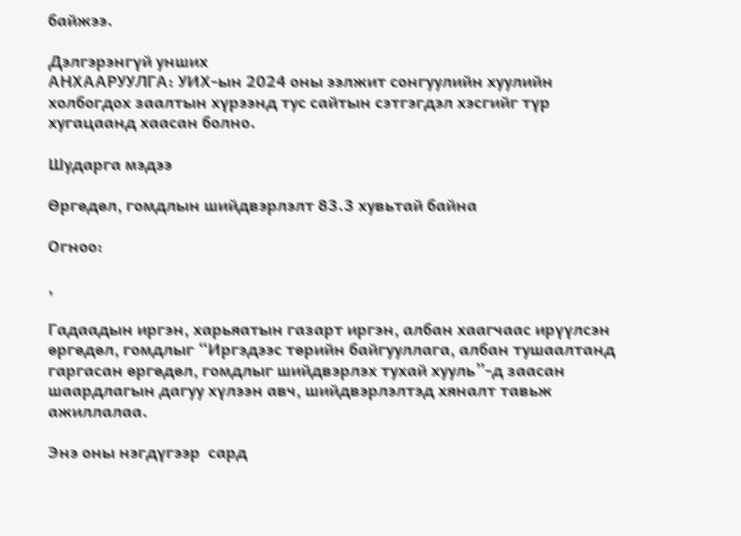байжээ.

Дэлгэрэнгүй унших
АНХААРУУЛГА: УИХ-ын 2024 оны ээлжит сонгуулийн хуулийн холбогдох заалтын хүрээнд тус сайтын сэтгэгдэл хэсгийг түр хугацаанд хаасан болно.

Шударга мэдээ

Өргөдөл, гомдлын шийдвэрлэлт 83.3 хувьтай байна

Огноо:

,

Гадаадын иргэн, харьяатын газарт иргэн, албан хаагчаас ирүүлсэн өргөдөл, гомдлыг “Иргэдээс төрийн байгууллага, албан тушаалтанд гаргасан өргөдөл, гомдлыг шийдвэрлэх тухай хууль”-д заасан шаардлагын дагуу хүлээн авч, шийдвэрлэлтэд хяналт тавьж ажиллалаа.

Энэ оны нэгдүгээр  сард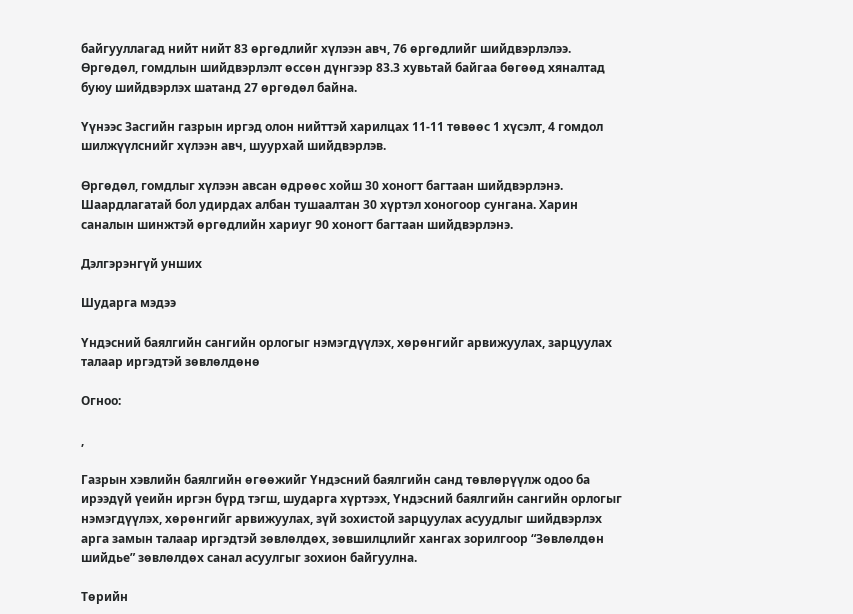байгууллагад нийт нийт 83 өргөдлийг хүлээн авч, 76 өргөдлийг шийдвэрлэлээ. Өргөдөл, гомдлын шийдвэрлэлт өссөн дүнгээр 83.3 хувьтай байгаа бөгөөд хяналтад буюу шийдвэрлэх шатанд 27 өргөдөл байна.

Үүнээс Засгийн газрын иргэд олон нийттэй харилцах 11-11 төвөөс 1 хүсэлт, 4 гомдол шилжүүлснийг хүлээн авч, шуурхай шийдвэрлэв.

Өргөдөл, гомдлыг хүлээн авсан өдрөөс хойш 30 хоногт багтаан шийдвэрлэнэ. Шаардлагатай бол удирдах албан тушаалтан 30 хүртэл хоногоор сунгана. Харин саналын шинжтэй өргөдлийн хариуг 90 хоногт багтаан шийдвэрлэнэ.

Дэлгэрэнгүй унших

Шударга мэдээ

Үндэсний баялгийн сангийн орлогыг нэмэгдүүлэх, хөрөнгийг арвижуулах, зарцуулах талаар иргэдтэй зөвлөлдөнө

Огноо:

,

Газрын хэвлийн баялгийн өгөөжийг Үндэсний баялгийн санд төвлөрүүлж одоо ба ирээдүй үеийн иргэн бүрд тэгш, шударга хүртээх, Үндэсний баялгийн сангийн орлогыг нэмэгдүүлэх, хөрөнгийг арвижуулах, зүй зохистой зарцуулах асуудлыг шийдвэрлэх арга замын талаар иргэдтэй зөвлөлдөх, зөвшилцлийг хангах зорилгоор “Зөвлөлдөн шийдье” зөвлөлдөх санал асуулгыг зохион байгуулна.

Төрийн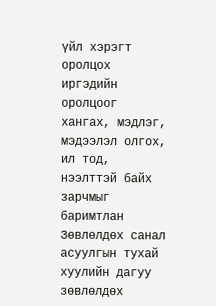үйл хэрэгт оролцох иргэдийн оролцоог хангах, мэдлэг, мэдээлэл олгох, ил тод, нээлттэй байх зарчмыг баримтлан Зөвлөлдөх санал асуулгын тухай хуулийн дагуу зөвлөлдөх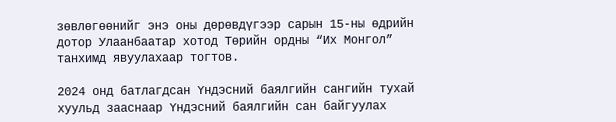зөвлөгөөнийг энэ оны дөрөвдүгээр сарын 15-ны өдрийн дотор Улаанбаатар хотод Төрийн ордны “Их Монгол” танхимд явуулахаар тогтов.

2024 онд батлагдсан Үндэсний баялгийн сангийн тухай хуульд зааснаар Үндэсний баялгийн сан байгуулах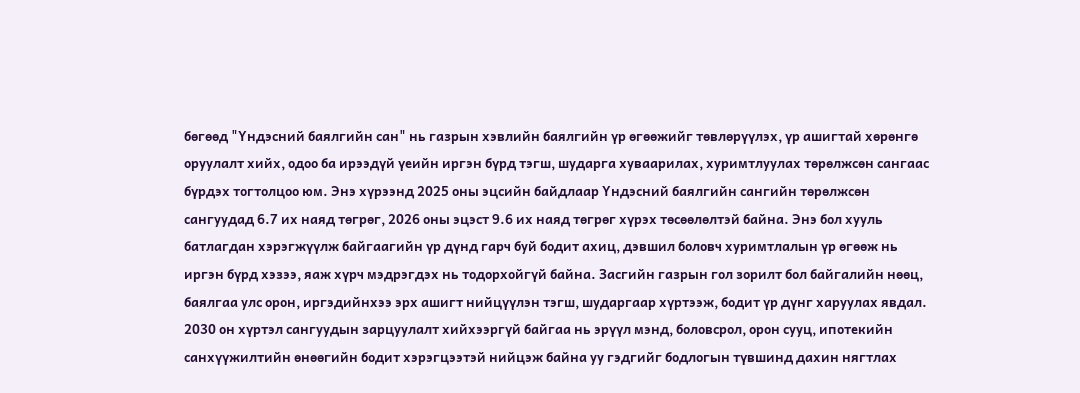бөгөөд "Үндэсний баялгийн сан" нь газрын хэвлийн баялгийн үр өгөөжийг төвлөрүүлэх, үр ашигтай хөрөнгө оруулалт хийх, одоо ба ирээдүй үеийн иргэн бүрд тэгш, шударга хуваарилах, хуримтлуулах төрөлжсөн сангаас бүрдэх тогтолцоо юм. Энэ хүрээнд 2025 оны эцсийн байдлаар Үндэсний баялгийн сангийн төрөлжсөн сангуудад 6.7 их наяд төгрөг, 2026 оны эцэст 9.6 их наяд төгрөг хүрэх төсөөлөлтэй байна. Энэ бол хууль батлагдан хэрэгжүүлж байгаагийн үр дүнд гарч буй бодит ахиц, дэвшил боловч хуримтлалын үр өгөөж нь иргэн бүрд хэзээ, яаж хүрч мэдрэгдэх нь тодорхойгүй байна. Засгийн газрын гол зорилт бол байгалийн нөөц, баялгаа улс орон, иргэдийнхээ эрх ашигт нийцүүлэн тэгш, шударгаар хүртээж, бодит үр дүнг харуулах явдал. 2030 он хүртэл сангуудын зарцуулалт хийхээргүй байгаа нь эрүүл мэнд, боловсрол, орон сууц, ипотекийн санхүүжилтийн өнөөгийн бодит хэрэгцээтэй нийцэж байна уу гэдгийг бодлогын түвшинд дахин нягтлах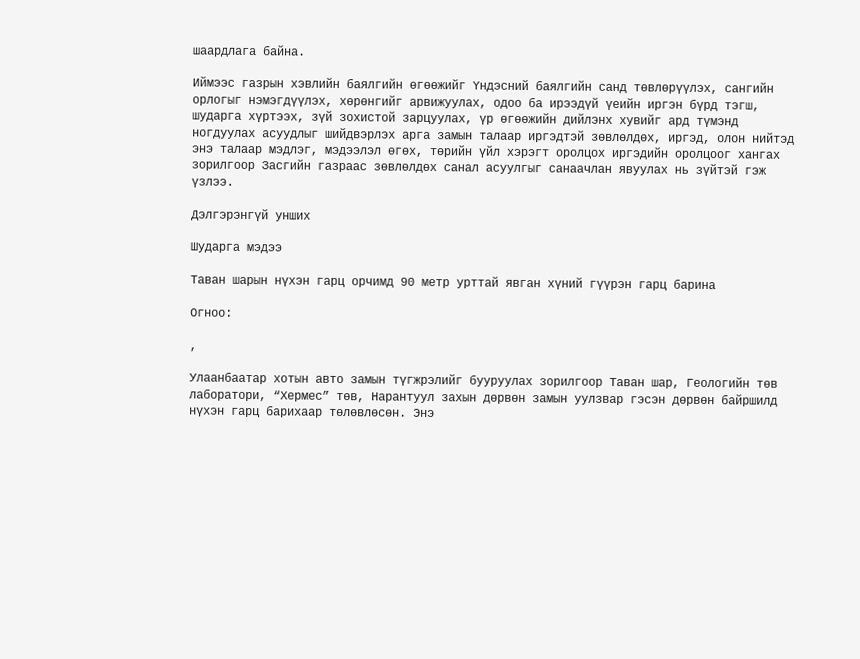шаардлага байна.

Иймээс газрын хэвлийн баялгийн өгөөжийг Үндэсний баялгийн санд төвлөрүүлэх, сангийн орлогыг нэмэгдүүлэх, хөрөнгийг арвижуулах, одоо ба ирээдүй үеийн иргэн бүрд тэгш, шударга хүртээх, зүй зохистой зарцуулах, үр өгөөжийн дийлэнх хувийг ард түмэнд ногдуулах асуудлыг шийдвэрлэх арга замын талаар иргэдтэй зөвлөлдөх, иргэд, олон нийтэд энэ талаар мэдлэг, мэдээлэл өгөх, төрийн үйл хэрэгт оролцох иргэдийн оролцоог хангах зорилгоор Засгийн газраас зөвлөлдөх санал асуулгыг санаачлан явуулах нь зүйтэй гэж үзлээ.

Дэлгэрэнгүй унших

Шударга мэдээ

Таван шарын нүхэн гарц орчимд 90 метр урттай явган хүний гүүрэн гарц барина

Огноо:

,

Улаанбаатар хотын авто замын түгжрэлийг бууруулах зорилгоор Таван шар, Геологийн төв лаборатори, “Хермес” төв, Нарантуул захын дөрвөн замын уулзвар гэсэн дөрвөн байршилд нүхэн гарц барихаар төлөвлөсөн. Энэ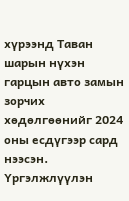хүрээнд Таван шарын нүхэн гарцын авто замын зорчих хөдөлгөөнийг 2024 оны есдүгээр сард нээсэн. Үргэлжлүүлэн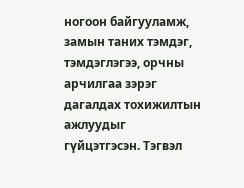ногоон байгууламж, замын таних тэмдэг, тэмдэглэгээ, орчны арчилгаа зэрэг дагалдах тохижилтын ажлуудыг гүйцэтгэсэн. Тэгвэл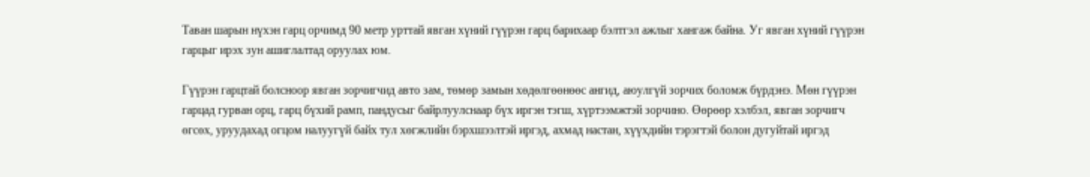Таван шарын нүхэн гарц орчимд 90 метр урттай явган хүний гүүрэн гарц барихаар бэлтгэл ажлыг хангаж байна. Уг явган хүний гүүрэн гарцыг ирэх зун ашиглалтад оруулах юм.

Гүүрэн гарцтай болсноор явган зорчигчид авто зам, төмөр замын хөдөлгөөнөөс ангид, аюулгүй зорчих боломж бүрдэнэ. Мөн гүүрэн гарцад гурван орц, гарц бүхий рамп, пандусыг байрлуулснаар бүх иргэн тэгш, хүртээмжтэй зорчино. Өөрөөр хэлбэл, явган зорчигч өгсөх, уруудахад огцом налуугүй байх тул хөгжлийн бэрхшээлтэй иргэд, ахмад настан, хүүхдийн тэрэгтэй болон дугуйтай иргэд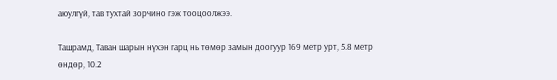аюулгүй, тав тухтай зорчино гэж тооцоолжээ.

Ташрамд, Таван шарын нүхэн гарц нь төмөр замын доогуур 169 метр урт, 5.8 метр өндөр, 10.2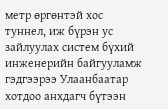метр өргөнтэй хос туннел, иж бүрэн ус зайлуулах систем бүхий инженерийн байгууламж гэдгээрээ Улаанбаатар хотдоо анхдагч бүтээн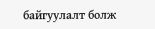байгуулалт болж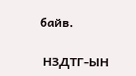байв.

 НЗДТГ-ЫН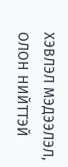ХЭВЛЭЛ МЭДЭЭЛЭЛ, ОЛОН НИЙТТЭЙ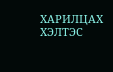ХАРИЛЦАХ ХЭЛТЭС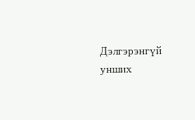Дэлгэрэнгүй унших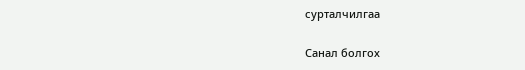сурталчилгаа

Санал болгох